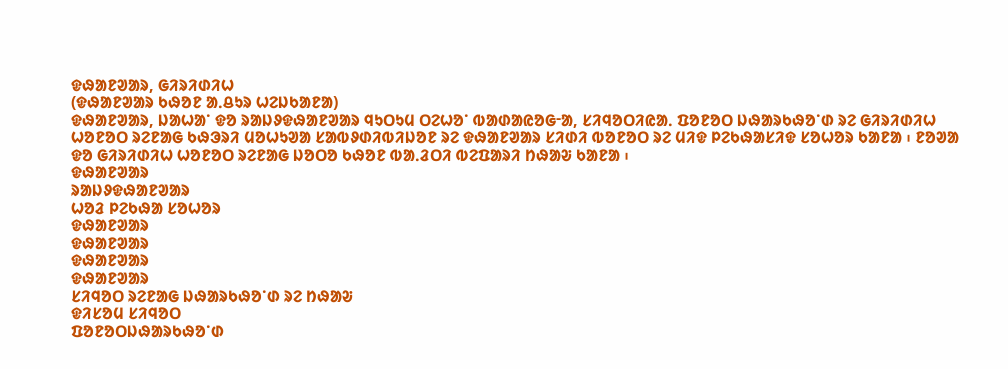ᱫᱷᱟᱱᱣᱟᱨ, ᱜᱤᱨᱤᱰᱤᱦ
(ᱫᱷᱟᱱᱣᱟᱨ ᱠᱷᱚᱱ ᱟᱹᱪᱩᱨ ᱦᱮᱡᱠᱟᱱᱟ)
ᱫᱷᱟᱱᱣᱟᱨ, ᱡᱟᱦᱟᱸ ᱫᱚ ᱨᱟᱡᱽᱫᱷᱟᱱᱣᱟᱨ ᱧᱩᱛᱩᱢ ᱛᱮᱦᱚᱸ ᱵᱟᱰᱟᱭᱚᱜᱼᱟ, ᱥᱤᱧᱚᱛᱤᱭᱟᱹ ᱯᱚᱱᱚᱛ ᱡᱷᱟᱨᱠᱷᱚᱸᱰ ᱨᱮ ᱜᱤᱨᱤᱰᱤᱦ ᱦᱚᱱᱚᱛ ᱨᱮᱱᱟᱜ ᱠᱷᱳᱨᱤ ᱢᱚᱦᱩᱣᱟ ᱥᱟᱵᱽᱰᱤᱵᱤᱡᱚᱱ ᱨᱮ ᱫᱷᱟᱱᱣᱟᱨ ᱥᱤᱰᱤ ᱵᱚᱱᱚᱛ ᱨᱮ ᱢᱤᱫ ᱞᱮᱠᱷᱟᱥᱤᱫ ᱥᱚᱦᱚᱨ ᱠᱟᱱᱟ ᱾ ᱱᱚᱣᱟ ᱫᱚ ᱜᱤᱨᱤᱰᱤᱦ ᱦᱚᱱᱚᱛ ᱨᱮᱱᱟᱜ ᱡᱚᱛᱚ ᱠᱷᱚᱱ ᱵᱟᱹᱲᱛᱤ ᱵᱮᱯᱟᱨᱤ ᱴᱷᱟᱶ ᱠᱟᱱᱟ ᱾
ᱫᱷᱟᱱᱣᱟᱨ
ᱨᱟᱡᱽᱫᱷᱟᱱᱣᱟᱨ
ᱦᱚᱲ ᱞᱮᱠᱷᱟ ᱥᱚᱦᱚᱨ
ᱫᱷᱟᱱᱣᱟᱨ
ᱫᱷᱟᱱᱣᱟᱨ
ᱫᱷᱟᱱᱣᱟᱨ
ᱫᱷᱟᱱᱣᱟᱨ
ᱥᱤᱧᱚᱛ ᱨᱮᱱᱟᱜ ᱡᱷᱟᱨᱠᱷᱚᱸᱰ ᱨᱮ ᱴᱷᱟᱶ
ᱫᱤᱥᱚᱢ ᱥᱤᱧᱚᱛ
ᱯᱚᱱᱚᱛᱡᱷᱟᱨᱠᱷᱚᱸᱰ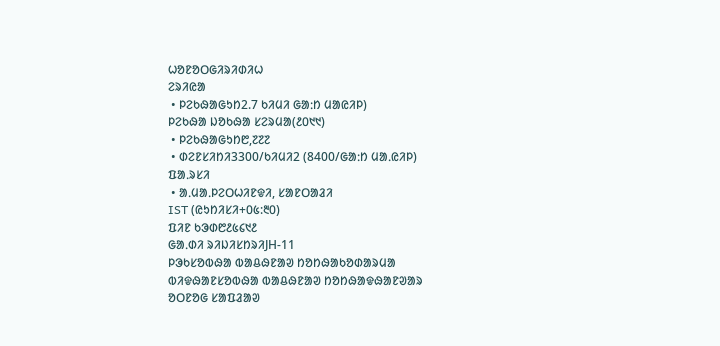ᱦᱚᱱᱚᱛᱜᱤᱨᱤᱰᱤᱦ
ᱮᱨᱤᱭᱟ
 • ᱞᱮᱠᱷᱟᱜᱩᱴ2.7 ᱠᱤᱢᱤ ᱜᱟᱺᱴ ᱢᱟᱭᱤᱞ)
ᱞᱮᱠᱷᱟ ᱡᱚᱠᱷᱟ ᱥᱮᱨᱢᱟ(᱒᱐᱑᱑)
 • ᱞᱮᱠᱷᱟᱜᱩᱴ᱘,᱗᱗᱗
 • ᱰᱮᱱᱥᱤᱴᱤ3300/ᱠᱤᱢᱤ2 (8400/ᱜᱟᱺᱴ ᱢᱟᱹᱭᱤᱞ)
ᱯᱟᱹᱨᱥᱤ
 • ᱟᱹᱢᱟᱹᱞᱮᱛᱦᱤᱱᱫᱤ, ᱥᱟᱱᱛᱟᱲᱤ
IST (ᱭᱩᱴᱤᱥᱤ+᱐᱕:᱓᱐)
ᱯᱤᱱ ᱠᱳᱰ᱘᱒᱕᱔᱑᱒
ᱜᱟᱹᱰᱤ ᱨᱤᱡᱤᱥᱴᱨᱤJH-11
ᱞᱳᱠᱥᱚᱵᱷᱟ ᱵᱟᱪᱷᱱᱟᱣ ᱴᱚᱴᱷᱟᱠᱚᱰᱟᱨᱢᱟ
ᱵᱤᱫᱷᱟᱱᱥᱚᱵᱷᱟ ᱵᱟᱪᱷᱱᱟᱣ ᱴᱚᱴᱷᱟᱫᱷᱟᱱᱣᱟᱨ
ᱚᱛᱱᱚᱜ ᱥᱟᱯᱲᱟᱣ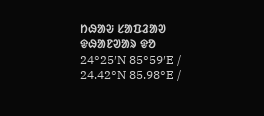ᱴᱷᱟᱶ ᱥᱟᱯᱲᱟᱣ
ᱫᱷᱟᱱᱣᱟᱨ ᱫᱚ 24°25′N 85°59′E / 24.42°N 85.98°E /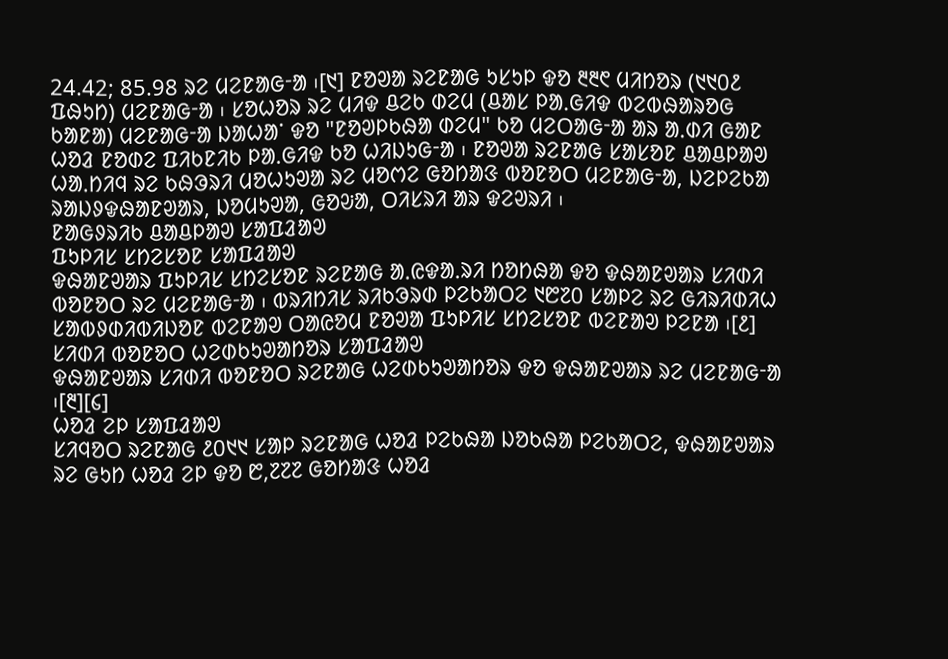24.42; 85.98 ᱨᱮ ᱢᱮᱱᱟᱜᱼᱟ ᱾[᱑] ᱱᱚᱣᱟ ᱨᱮᱱᱟᱜ ᱩᱥᱩᱞ ᱫᱚ ᱓᱓᱖ ᱢᱤᱴᱚᱨ (᱑᱑᱐᱒ ᱯᱷᱩᱴ) ᱢᱮᱱᱟᱜᱼᱟ ᱾ ᱥᱚᱦᱚᱨ ᱨᱮ ᱢᱤᱫ ᱪᱮᱠ ᱰᱮᱢ (ᱪᱟᱥ ᱞᱟᱹᱜᱤᱫ ᱵᱮᱵᱷᱟᱨᱚᱜ ᱠᱟᱱᱟ) ᱢᱮᱱᱟᱜᱼᱟ ᱡᱟᱦᱟᱸ ᱫᱚ "ᱱᱚᱣᱞᱠᱷᱟ ᱰᱮᱢ" ᱠᱚ ᱢᱮᱛᱟᱜᱼᱟ ᱟᱨ ᱟᱹᱰᱤ ᱜᱟᱱ ᱦᱚᱲ ᱱᱚᱰᱮ ᱯᱤᱠᱱᱤᱠ ᱞᱟᱹᱜᱤᱫ ᱠᱚ ᱦᱤᱡᱩᱜᱼᱟ ᱾ ᱱᱚᱣᱟ ᱨᱮᱱᱟᱜ ᱥᱟᱥᱚᱱ ᱪᱟᱪᱞᱟᱣ ᱦᱟᱹᱴᱤᱧ ᱨᱮ ᱠᱷᱳᱨᱤ ᱢᱚᱦᱩᱣᱟ ᱨᱮ ᱢᱚᱬᱮ ᱜᱚᱴᱟᱝ ᱵᱚᱱᱚᱛ ᱢᱮᱱᱟᱜᱼᱟ, ᱡᱮᱞᱮᱠᱟ ᱨᱟᱡᱽᱫᱷᱟᱱᱣᱟᱨ, ᱡᱚᱢᱩᱣᱟ, ᱜᱚᱶᱟ, ᱛᱤᱥᱨᱤ ᱟᱨ ᱫᱮᱣᱨᱤ ᱾
ᱱᱟᱜᱽᱨᱤᱠ ᱪᱟᱪᱞᱟᱣ ᱥᱟᱯᱲᱟᱣ
ᱯᱩᱞᱤᱥ ᱥᱴᱮᱥᱚᱱ ᱥᱟᱯᱲᱟᱣ
ᱫᱷᱟᱱᱣᱟᱨ ᱯᱩᱞᱤᱥ ᱥᱴᱮᱥᱚᱱ ᱨᱮᱱᱟᱜ ᱟᱹᱭᱫᱟᱹᱨᱤ ᱴᱚᱴᱷᱟ ᱫᱚ ᱫᱷᱟᱱᱣᱟᱨ ᱥᱤᱰᱤ ᱵᱚᱱᱚᱛ ᱨᱮ ᱢᱮᱱᱟᱜᱼᱟ ᱾ ᱵᱨᱤᱴᱤᱥ ᱨᱤᱠᱳᱨᱰ ᱞᱮᱠᱟᱛᱮ ᱑᱘᱗᱐ ᱥᱟᱞᱮ ᱨᱮ ᱜᱤᱨᱤᱰᱤᱦ ᱥᱟᱵᱽᱰᱤᱵᱤᱡᱚᱱ ᱵᱮᱱᱟᱣ ᱛᱟᱭᱚᱢ ᱱᱚᱣᱟ ᱯᱩᱞᱤᱥ ᱥᱴᱮᱥᱚᱱ ᱵᱮᱱᱟᱣ ᱞᱮᱱᱟ ᱾[᱒]
ᱥᱤᱰᱤ ᱵᱚᱱᱚᱛ ᱦᱮᱰᱠᱩᱣᱟᱴᱚᱨ ᱥᱟᱯᱲᱟᱣ
ᱫᱷᱟᱱᱣᱟᱨ ᱥᱤᱰᱤ ᱵᱚᱱᱚᱛ ᱨᱮᱱᱟᱜ ᱦᱮᱰᱠᱩᱣᱟᱴᱚᱨ ᱫᱚ ᱫᱷᱟᱱᱣᱟᱨ ᱨᱮ ᱢᱮᱱᱟᱜᱼᱟ ᱾[᱓][᱔]
ᱦᱚᱲ ᱮᱞ ᱥᱟᱯᱲᱟᱣ
ᱥᱤᱧᱚᱛ ᱨᱮᱱᱟᱜ ᱒᱐᱑᱑ ᱥᱟᱞ ᱨᱮᱱᱟᱜ ᱦᱚᱲ ᱞᱮᱠᱷᱟ ᱡᱚᱠᱷᱟ ᱞᱮᱠᱟᱛᱮ, ᱫᱷᱟᱱᱣᱟᱨ ᱨᱮ ᱜᱩᱴ ᱦᱚᱲ ᱮᱞ ᱫᱚ ᱘,᱗᱗᱗ ᱜᱚᱴᱟᱝ ᱦᱚᱲ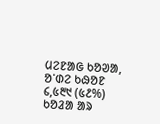ᱢᱮᱱᱟᱜ ᱠᱚᱣᱟ, ᱚᱸᱰᱮ ᱠᱷᱚᱱ ᱔,᱕᱓᱑ (᱕᱒%) ᱠᱚᱲᱟ ᱟᱨ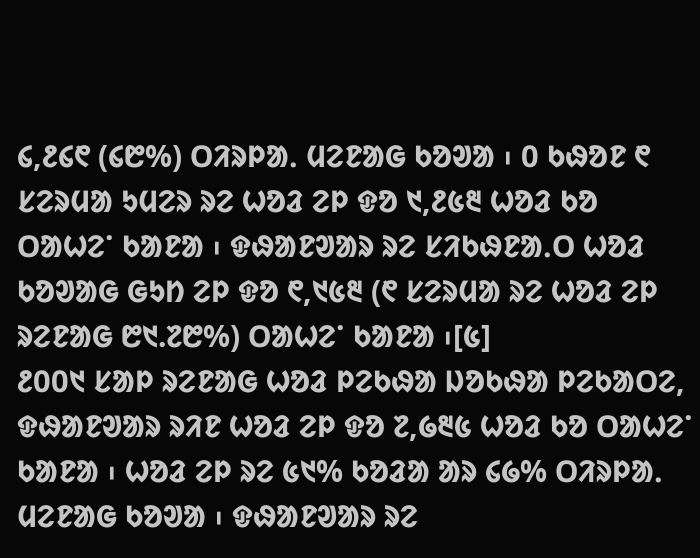᱔,᱒᱔᱖ (᱔᱘%) ᱛᱤᱨᱞᱟᱹ ᱢᱮᱱᱟᱜ ᱠᱚᱣᱟ ᱾ ᱐ ᱠᱷᱚᱱ ᱖ ᱥᱮᱨᱢᱟ ᱩᱢᱮᱨ ᱨᱮ ᱦᱚᱲ ᱮᱞ ᱫᱚ ᱑,᱒᱕᱓ ᱦᱚᱲ ᱠᱚ ᱛᱟᱦᱮᱸ ᱠᱟᱱᱟ ᱾ ᱫᱷᱟᱱᱣᱟᱨ ᱨᱮ ᱥᱤᱠᱷᱱᱟᱹᱛ ᱦᱚᱲ ᱠᱚᱣᱟᱜ ᱜᱩᱴ ᱮᱞ ᱫᱚ ᱖,᱑᱕᱓ (᱖ ᱥᱮᱨᱢᱟ ᱨᱮ ᱦᱚᱲ ᱮᱞ ᱨᱮᱱᱟᱜ ᱘᱑.᱗᱘%) ᱛᱟᱦᱮᱸ ᱠᱟᱱᱟ ᱾[᱕]
᱒᱐᱐᱑ ᱥᱟᱞ ᱨᱮᱱᱟᱜ ᱦᱚᱲ ᱞᱮᱠᱷᱟ ᱡᱚᱠᱷᱟ ᱞᱮᱠᱟᱛᱮ, ᱫᱷᱟᱱᱣᱟᱨ ᱨᱤᱱ ᱦᱚᱲ ᱮᱞ ᱫᱚ ᱗,᱙᱓᱕ ᱦᱚᱲ ᱠᱚ ᱛᱟᱦᱮᱸ ᱠᱟᱱᱟ ᱾ ᱦᱚᱲ ᱮᱞ ᱨᱮ ᱕᱑% ᱠᱚᱲᱟ ᱟᱨ ᱔᱙% ᱛᱤᱨᱞᱟᱹ ᱢᱮᱱᱟᱜ ᱠᱚᱣᱟ ᱾ ᱫᱷᱟᱱᱣᱟᱨ ᱨᱮ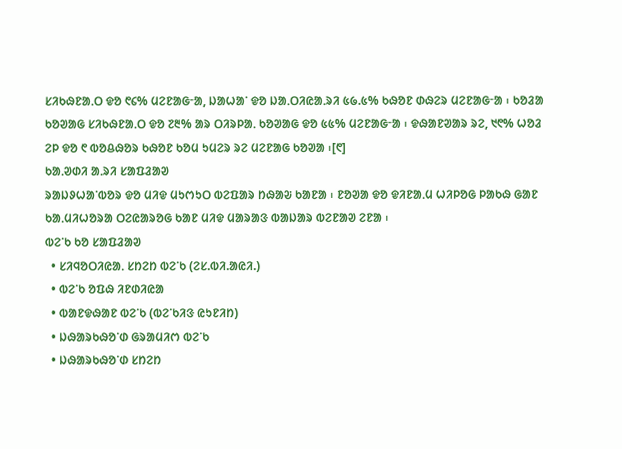ᱥᱤᱠᱷᱱᱟᱹᱛ ᱫᱚ ᱖᱔% ᱢᱮᱱᱟᱜᱼᱟ, ᱡᱟᱦᱟᱸ ᱫᱚ ᱡᱟᱹᱛᱤᱭᱟᱹᱨᱤ ᱕᱙.᱕% ᱠᱷᱚᱱ ᱰᱷᱮᱨ ᱢᱮᱱᱟᱜᱼᱟ ᱾ ᱠᱚᱲᱟ ᱠᱚᱣᱟᱜ ᱥᱤᱠᱷᱱᱟᱹᱛ ᱫᱚ ᱗᱓% ᱟᱨ ᱛᱤᱨᱞᱟᱹ ᱠᱚᱣᱟᱜ ᱫᱚ ᱕᱕% ᱢᱮᱱᱟᱜᱼᱟ ᱾ ᱫᱷᱟᱱᱣᱟᱨ ᱨᱮ, ᱑᱖% ᱦᱚᱲ ᱮᱞ ᱫᱚ ᱖ ᱵᱚᱪᱷᱚᱨ ᱠᱷᱚᱱ ᱠᱚᱢ ᱩᱢᱮᱨ ᱨᱮ ᱢᱮᱱᱟᱜ ᱠᱚᱣᱟ ᱾[᱖]
ᱠᱟᱹᱣᱰᱤ ᱟᱹᱨᱤ ᱥᱟᱯᱲᱟᱣ
ᱨᱟᱡᱽᱦᱟᱸᱵᱚᱨ ᱫᱚ ᱢᱤᱫ ᱢᱩᱬᱩᱛ ᱵᱮᱯᱟᱨ ᱴᱷᱟᱶ ᱠᱟᱱᱟ ᱾ ᱱᱚᱣᱟ ᱫᱚ ᱫᱤᱱᱟᱹᱢ ᱦᱤᱞᱚᱜ ᱞᱟᱠᱷ ᱜᱟᱱ ᱠᱟᱹᱢᱤᱦᱚᱨᱟ ᱛᱮᱭᱟᱨᱚᱜ ᱠᱟᱱ ᱢᱤᱫ ᱢᱟᱨᱟᱝ ᱵᱟᱡᱟᱨ ᱵᱮᱱᱟᱣ ᱮᱱᱟ ᱾
ᱵᱮᱸᱠ ᱠᱚ ᱥᱟᱯᱲᱟᱣ
  • ᱥᱤᱧᱚᱛᱤᱭᱟᱹ ᱥᱴᱮᱴ ᱵᱮᱸᱠ (ᱮᱥ.ᱵᱤ.ᱟᱭᱤ.)
  • ᱵᱮᱸᱠ ᱚᱯᱷ ᱤᱱᱰᱤᱭᱟ
  • ᱵᱟᱱᱫᱷᱟᱱ ᱵᱮᱸᱠ (ᱵᱮᱸᱠᱤᱝ ᱭᱩᱱᱤᱴ)
  • ᱡᱷᱟᱨᱠᱷᱚᱸᱰ ᱜᱨᱟᱢᱤᱬ ᱵᱮᱸᱠ
  • ᱡᱷᱟᱨᱠᱷᱚᱸᱰ ᱥᱴᱮᱴ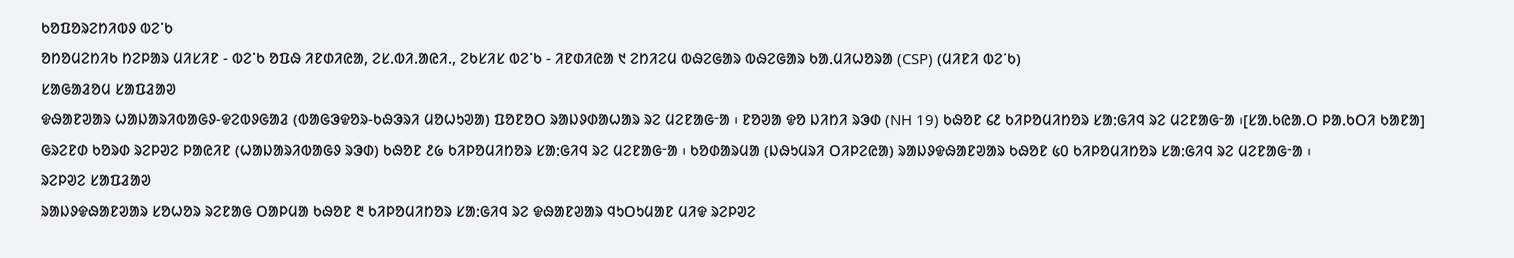ᱠᱚᱯᱚᱨᱮᱴᱤᱵᱽ ᱵᱮᱸᱠ
ᱚᱴᱚᱢᱮᱴᱤᱠ ᱴᱮᱞᱟᱨ ᱢᱤᱥᱤᱱ - ᱵᱮᱸᱠ ᱚᱯᱷ ᱤᱱᱰᱤᱭᱟ, ᱮᱥ.ᱵᱤ.ᱟᱭᱤ., ᱮᱠᱥᱤᱥ ᱵᱮᱸᱠ - ᱤᱱᱰᱤᱭᱟ ᱑ ᱮᱴᱤᱮᱢ ᱵᱷᱮᱜᱟᱨ ᱵᱷᱮᱜᱟᱨ ᱠᱟᱹᱢᱤᱦᱚᱨᱟ (CSP) (ᱢᱤᱱᱤ ᱵᱮᱸᱠ)
ᱥᱟᱜᱟᱲᱚᱢ ᱥᱟᱯᱲᱟᱣ
ᱫᱷᱟᱱᱣᱟᱨ ᱦᱟᱡᱟᱨᱤᱵᱟᱜᱽ-ᱫᱮᱵᱽᱜᱟᱲ (ᱵᱟᱜᱳᱫᱚᱨ-ᱠᱷᱳᱨᱤ ᱢᱚᱦᱩᱣᱟ) ᱯᱚᱱᱚᱛ ᱨᱟᱡᱽᱰᱟᱦᱟᱨ ᱨᱮ ᱢᱮᱱᱟᱜᱼᱟ ᱾ ᱱᱚᱣᱟ ᱫᱚ ᱡᱤᱴᱤ ᱨᱳᱰ (NH 19) ᱠᱷᱚᱱ ᱔᱒ ᱠᱤᱞᱚᱢᱤᱴᱚᱨ ᱥᱟᱺᱜᱤᱧ ᱨᱮ ᱢᱮᱱᱟᱜᱼᱟ ᱾[ᱥᱟᱹᱠᱭᱟᱹᱛ ᱞᱟᱹᱠᱛᱤ ᱠᱟᱱᱟ] ᱜᱨᱮᱱᱰ ᱠᱚᱨᱰ ᱨᱮᱞᱣᱮ ᱞᱟᱭᱤᱱ (ᱦᱟᱡᱟᱨᱤᱵᱟᱜᱽ ᱨᱳᱰ) ᱠᱷᱚᱱ ᱒᱙ ᱠᱤᱞᱚᱢᱤᱴᱚᱨ ᱥᱟᱺᱜᱤᱧ ᱨᱮ ᱢᱮᱱᱟᱜᱼᱟ ᱾ ᱠᱚᱰᱟᱨᱢᱟ (ᱡᱷᱩᱢᱨᱤ ᱛᱤᱞᱮᱭᱟ) ᱨᱟᱡᱽᱫᱷᱟᱱᱣᱟᱨ ᱠᱷᱚᱱ ᱕᱐ ᱠᱤᱞᱚᱢᱤᱴᱚᱨ ᱥᱟᱺᱜᱤᱧ ᱨᱮ ᱢᱮᱱᱟᱜᱼᱟ ᱾
ᱨᱮᱞᱣᱮ ᱥᱟᱯᱲᱟᱣ
ᱨᱟᱡᱽᱫᱷᱟᱱᱣᱟᱨ ᱥᱚᱦᱚᱨ ᱨᱮᱱᱟᱜ ᱛᱟᱞᱢᱟ ᱠᱷᱚᱱ ᱓ ᱠᱤᱞᱚᱢᱤᱴᱚᱨ ᱥᱟᱺᱜᱤᱧ ᱨᱮ ᱫᱷᱟᱱᱣᱟᱨ ᱧᱩᱛᱩᱢᱟᱱ ᱢᱤᱫ ᱨᱮᱞᱣᱮ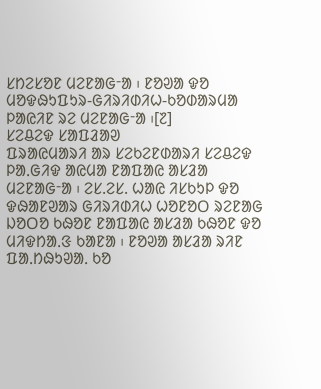ᱥᱴᱮᱥᱚᱱ ᱢᱮᱱᱟᱜᱼᱟ ᱾ ᱱᱚᱣᱟ ᱫᱚ ᱢᱚᱫᱷᱩᱯᱩᱨ-ᱜᱤᱨᱤᱰᱤᱦ-ᱠᱚᱰᱟᱨᱢᱟ ᱞᱟᱭᱤᱱ ᱨᱮ ᱢᱮᱱᱟᱜᱼᱟ ᱾[᱗]
ᱥᱮᱪᱮᱫ ᱥᱟᱯᱲᱟᱣ
ᱯᱨᱟᱭᱢᱟᱨᱤ ᱟᱨ ᱥᱮᱠᱮᱱᱰᱟᱨᱤ ᱥᱮᱪᱮᱫ ᱞᱟᱹᱜᱤᱫ ᱟᱭᱢᱟ ᱱᱟᱯᱟᱭ ᱟᱥᱲᱟ ᱢᱮᱱᱟᱜᱼᱟ ᱾ ᱮᱥ.ᱮᱥ. ᱦᱟᱭ ᱤᱥᱠᱩᱞ ᱫᱚ ᱫᱷᱟᱱᱣᱟᱨ ᱜᱤᱨᱤᱰᱤᱦ ᱦᱚᱱᱚᱛ ᱨᱮᱱᱟᱜ ᱡᱚᱛᱚ ᱠᱷᱚᱱ ᱱᱟᱯᱟᱭ ᱟᱥᱲᱟ ᱠᱷᱚᱱ ᱫᱚ ᱢᱤᱫᱴᱟᱹᱝ ᱠᱟᱱᱟ ᱾ ᱱᱚᱣᱟ ᱟᱥᱲᱟ ᱨᱤᱱ ᱯᱟᱹᱴᱷᱩᱣᱟᱹ ᱠᱚ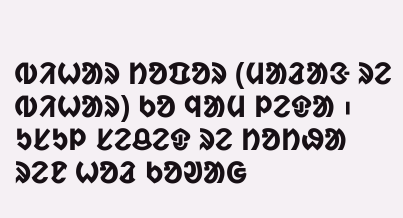ᱵᱤᱦᱟᱨ ᱴᱚᱯᱚᱨ (ᱢᱟᱲᱟᱝ ᱨᱮ ᱵᱤᱦᱟᱨ) ᱠᱚ ᱧᱟᱢ ᱞᱮᱫᱟ ᱾ ᱩᱥᱩᱞ ᱥᱮᱪᱮᱫ ᱨᱮ ᱴᱚᱴᱷᱟ ᱨᱮᱱ ᱦᱚᱲ ᱠᱚᱣᱟᱜ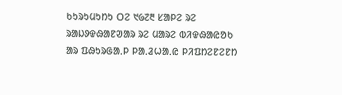ᱠᱩᱨᱩᱢᱩᱴᱩ ᱛᱮ ᱑᱙᱗᱓ ᱥᱟᱞᱮ ᱨᱮ ᱨᱟᱡᱽᱫᱷᱟᱱᱣᱟᱨ ᱨᱮ ᱢᱟᱨᱮ ᱵᱤᱫᱷᱟᱭᱚᱠ ᱟᱨ ᱯᱷᱩᱨᱜᱟᱹᱞ ᱞᱟᱹᱲᱦᱟᱹᱭ ᱞᱤᱯᱴᱮᱱᱮᱱᱴ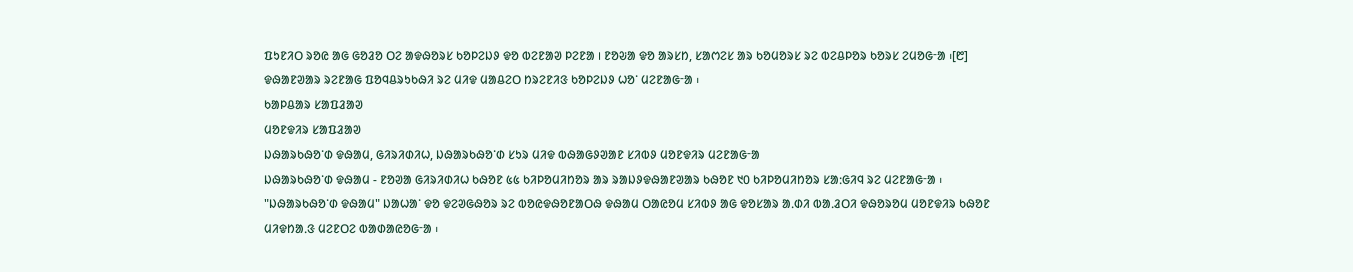ᱯᱩᱱᱤᱛ ᱨᱚᱭ ᱟᱜ ᱜᱚᱲᱚ ᱛᱮ ᱟᱫᱷᱚᱨᱥ ᱠᱚᱞᱮᱡᱽ ᱫᱚ ᱵᱮᱱᱟᱣ ᱞᱮᱱᱟ । ᱱᱚᱶᱟ ᱫᱚ ᱟᱨᱥᱴ, ᱥᱟᱬᱮᱥ ᱟᱨ ᱠᱚᱢᱚᱨᱥ ᱨᱮ ᱵᱮᱪᱞᱚᱨ ᱠᱚᱨᱥ ᱮᱢᱚᱜᱼᱟ ᱾[᱘] ᱫᱷᱟᱱᱣᱟᱨ ᱨᱮᱱᱟᱜ ᱯᱚᱧᱪᱨᱩᱠᱷᱤ ᱨᱮ ᱢᱤᱫ ᱢᱟᱪᱮᱛ ᱴᱨᱮᱱᱤᱝ ᱠᱚᱞᱮᱡᱽ ᱦᱚᱸ ᱢᱮᱱᱟᱜᱼᱟ ᱾
ᱠᱟᱞᱪᱟᱨ ᱥᱟᱯᱲᱟᱣ
ᱢᱚᱱᱫᱤᱨ ᱥᱟᱯᱲᱟᱣ
ᱡᱷᱟᱨᱠᱷᱚᱸᱰ ᱫᱷᱟᱢ, ᱜᱤᱨᱤᱰᱤᱦ, ᱡᱷᱟᱨᱠᱷᱚᱸᱰ ᱥᱩᱨ ᱢᱤᱫ ᱵᱷᱟᱜᱽᱣᱟᱱ ᱥᱤᱵᱽ ᱢᱚᱱᱫᱤᱨ ᱢᱮᱱᱟᱜᱼᱟ
ᱡᱷᱟᱨᱠᱷᱚᱸᱰ ᱫᱷᱟᱢ - ᱱᱚᱣᱟ ᱜᱤᱨᱤᱰᱤᱦ ᱠᱷᱚᱱ ᱕᱕ ᱠᱤᱞᱚᱢᱤᱴᱚᱨ ᱟᱨ ᱨᱟᱡᱽᱫᱷᱟᱱᱣᱟᱨ ᱠᱷᱚᱱ ᱑᱐ ᱠᱤᱞᱚᱢᱤᱴᱚᱨ ᱥᱟᱺᱜᱤᱧ ᱨᱮ ᱢᱮᱱᱟᱜᱼᱟ ᱾ "ᱡᱷᱟᱨᱠᱷᱚᱸᱰ ᱫᱷᱟᱢ" ᱡᱟᱦᱟᱸ ᱫᱚ ᱫᱮᱣᱜᱷᱚᱨ ᱨᱮ ᱵᱚᱭᱫᱷᱚᱱᱟᱛᱷ ᱫᱷᱟᱢ ᱛᱟᱭᱚᱢ ᱥᱤᱵᱽ ᱟᱜ ᱫᱚᱥᱟᱨ ᱟᱹᱰᱤ ᱵᱟᱹᱲᱛᱤ ᱫᱷᱚᱨᱚᱢ ᱢᱚᱱᱫᱤᱨ ᱠᱷᱚᱱ ᱢᱤᱫᱴᱟᱹᱝ ᱢᱮᱱᱛᱮ ᱵᱟᱰᱟᱭᱚᱜᱼᱟ ᱾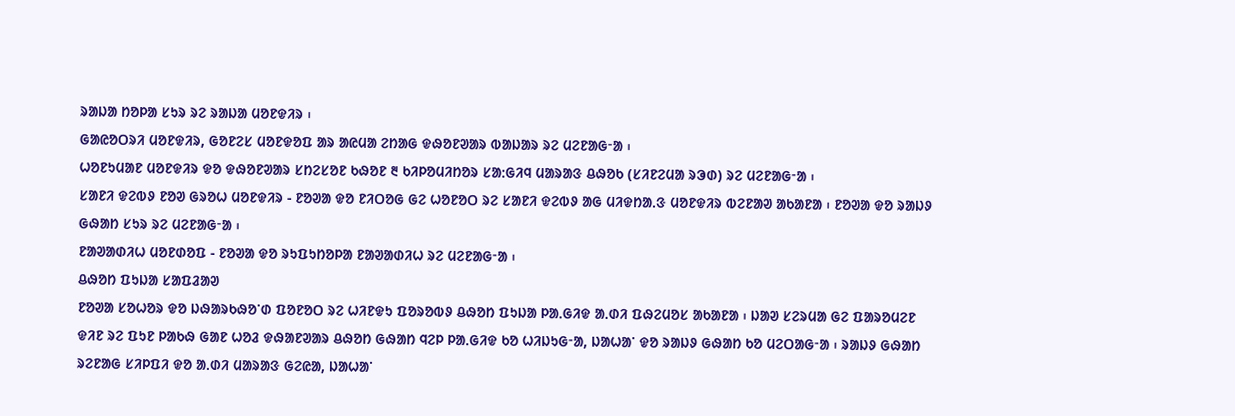ᱨᱟᱡᱟ ᱴᱚᱞᱟ ᱥᱩᱨ ᱨᱮ ᱨᱟᱡᱟ ᱢᱚᱱᱫᱤᱨ ᱾
ᱜᱟᱭᱚᱛᱨᱤ ᱢᱚᱱᱫᱤᱨ, ᱜᱚᱱᱮᱥ ᱢᱚᱱᱫᱚᱯ ᱟᱨ ᱟᱭᱢᱟ ᱮᱴᱟᱜ ᱫᱷᱚᱱᱣᱟᱨ ᱵᱟᱡᱟᱨ ᱨᱮ ᱢᱮᱱᱟᱜᱼᱟ ᱾
ᱦᱚᱱᱩᱢᱟᱱ ᱢᱚᱱᱫᱤᱨ ᱫᱚ ᱫᱷᱚᱱᱣᱟᱨ ᱥᱴᱮᱥᱚᱱ ᱠᱷᱚᱱ ᱓ ᱠᱤᱞᱚᱢᱤᱴᱚᱨ ᱥᱟᱺᱜᱤᱧ ᱢᱟᱨᱟᱝ ᱪᱷᱚᱠ (ᱥᱤᱱᱮᱢᱟ ᱨᱳᱰ) ᱨᱮ ᱢᱮᱱᱟᱜᱼᱟ ᱾
ᱥᱟᱱᱤ ᱫᱮᱵᱽ ᱱᱚᱣ ᱜᱨᱚᱦ ᱢᱚᱱᱫᱤᱨ - ᱱᱚᱣᱟ ᱫᱚ ᱱᱤᱛᱚᱜ ᱜᱮ ᱦᱚᱱᱚᱛ ᱨᱮ ᱥᱟᱱᱤ ᱫᱮᱵᱽ ᱟᱜ ᱢᱤᱫᱴᱟᱹᱝ ᱢᱚᱱᱫᱤᱨ ᱵᱮᱱᱟᱣ ᱟᱠᱟᱱᱟ ᱾ ᱱᱚᱣᱟ ᱫᱚ ᱨᱟᱡᱽ ᱜᱷᱟᱴ ᱥᱩᱨ ᱨᱮ ᱢᱮᱱᱟᱜᱼᱟ ᱾
ᱱᱟᱣᱟᱰᱤᱦ ᱢᱚᱱᱰᱚᱯ - ᱱᱚᱣᱟ ᱫᱚ ᱨᱩᱯᱩᱴᱚᱞᱟ ᱱᱟᱣᱟᱰᱤᱦ ᱨᱮ ᱢᱮᱱᱟᱜᱼᱟ ᱾
ᱪᱷᱚᱴ ᱯᱩᱡᱟ ᱥᱟᱯᱲᱟᱣ
ᱱᱚᱣᱟ ᱥᱚᱦᱚᱨ ᱫᱚ ᱡᱷᱟᱨᱠᱷᱚᱸᱰ ᱯᱚᱱᱚᱛ ᱨᱮ ᱦᱤᱱᱫᱩ ᱯᱚᱨᱚᱵᱽ ᱪᱷᱚᱴ ᱯᱩᱡᱟ ᱞᱟᱹᱜᱤᱫ ᱟᱹᱰᱤ ᱯᱷᱮᱢᱚᱥ ᱟᱠᱟᱱᱟ ᱾ ᱡᱟᱣ ᱥᱮᱨᱢᱟ ᱜᱮ ᱯᱟᱨᱚᱢᱮᱱ ᱫᱤᱱ ᱨᱮ ᱯᱩᱱ ᱞᱟᱠᱷ ᱜᱟᱱ ᱦᱚᱲ ᱫᱷᱟᱱᱣᱟᱨ ᱪᱷᱚᱴ ᱜᱷᱟᱴ ᱧᱮᱞ ᱞᱟᱹᱜᱤᱫ ᱠᱚ ᱦᱤᱡᱩᱜᱼᱟ, ᱡᱟᱦᱟᱸ ᱫᱚ ᱨᱟᱡᱽ ᱜᱷᱟᱴ ᱠᱚ ᱢᱮᱛᱟᱜᱼᱟ ᱾ ᱨᱟᱡᱽ ᱜᱷᱟᱴ ᱨᱮᱱᱟᱜ ᱥᱤᱞᱯᱤ ᱫᱚ ᱟᱹᱰᱤ ᱢᱟᱨᱟᱝ ᱜᱮᱭᱟ, ᱡᱟᱦᱟᱸ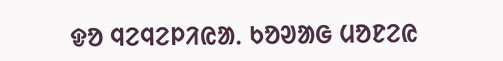ᱫᱚ ᱧᱮᱧᱮᱞᱤᱭᱟᱹ ᱠᱚᱣᱟᱜ ᱢᱚᱱᱮᱭ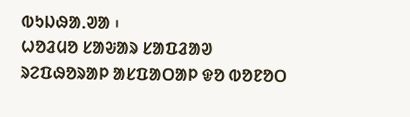ᱵᱩᱡᱷᱟᱹᱣᱟ ᱾
ᱦᱚᱲᱢᱚ ᱥᱟᱶᱟᱨ ᱥᱟᱯᱲᱟᱣ
ᱨᱮᱯᱷᱚᱨᱟᱞ ᱟᱥᱯᱟᱛᱟᱞ ᱫᱚ ᱵᱚᱱᱚᱛ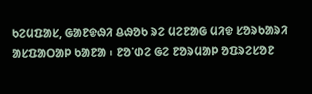ᱠᱮᱢᱯᱟᱥ, ᱜᱟᱱᱫᱷᱤ ᱪᱷᱚᱠ ᱨᱮ ᱢᱮᱱᱟᱜ ᱢᱤᱫ ᱥᱚᱨᱠᱟᱨᱤ ᱟᱥᱯᱟᱛᱟᱞ ᱠᱟᱱᱟ ᱾ ᱱᱚᱸᱰᱮ ᱜᱮ ᱱᱚᱨᱢᱟᱞ ᱚᱯᱨᱮᱥᱚᱱ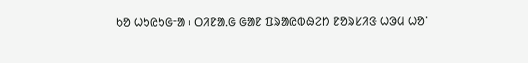ᱠᱚ ᱦᱩᱭᱩᱜᱼᱟ ᱾ ᱛᱤᱱᱟᱹᱜ ᱜᱟᱱ ᱯᱨᱟᱭᱵᱷᱮᱴ ᱱᱚᱨᱥᱤᱝ ᱦᱳᱢ ᱦᱚᱸ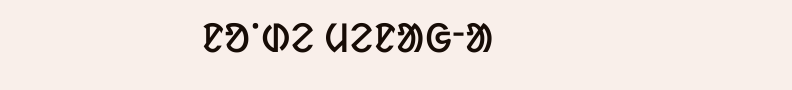ᱱᱚᱸᱰᱮ ᱢᱮᱱᱟᱜᱼᱟ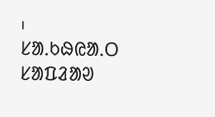᱾
ᱥᱟᱹᱠᱷᱭᱟᱹᱛ ᱥᱟᱯᱲᱟᱣ